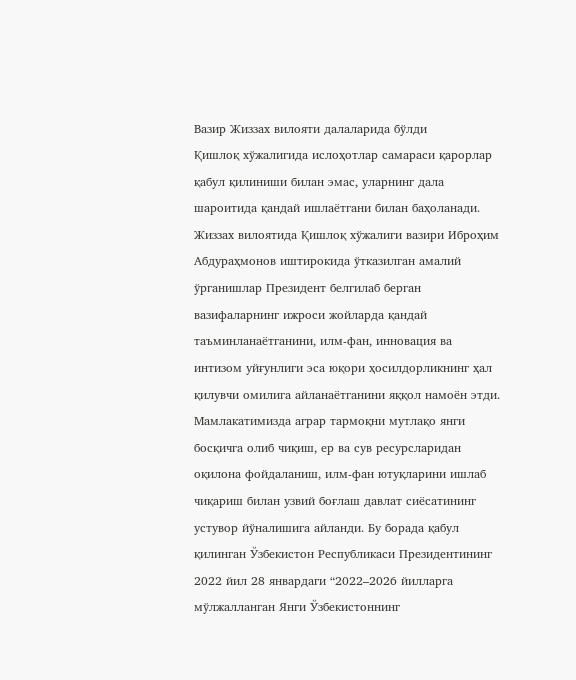Вазир Жиззах вилояти далаларида бўлди
Қишлоқ хўжалигида ислоҳотлар самараси қарорлар қабул қилиниши билан эмас, уларнинг дала шароитида қандай ишлаётгани билан баҳоланади. Жиззах вилоятида Қишлоқ хўжалиги вазири Иброҳим Абдураҳмонов иштирокида ўтказилган амалий ўрганишлар Президент белгилаб берган вазифаларнинг ижроси жойларда қандай таъминланаётганини, илм-фан, инновация ва интизом уйғунлиги эса юқори ҳосилдорликнинг ҳал қилувчи омилига айланаётганини яққол намоён этди.
Мамлакатимизда аграр тармоқни мутлақо янги босқичга олиб чиқиш, ер ва сув ресурсларидан оқилона фойдаланиш, илм-фан ютуқларини ишлаб чиқариш билан узвий боғлаш давлат сиёсатининг устувор йўналишига айланди. Бу борада қабул қилинган Ўзбекистон Республикаси Президентининг 2022 йил 28 январдаги “2022–2026 йилларга мўлжалланган Янги Ўзбекистоннинг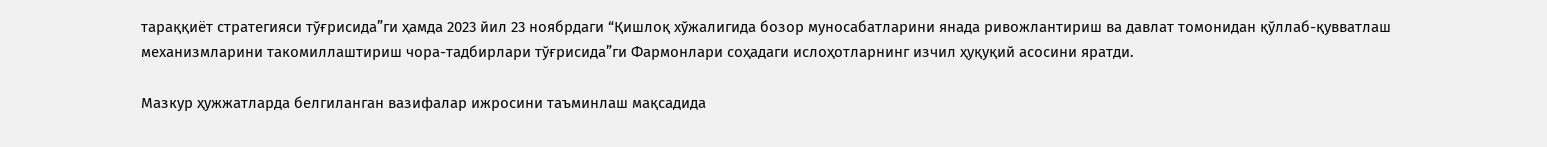тараққиёт стратегияси тўғрисида”ги ҳамда 2023 йил 23 ноябрдаги “Қишлоқ хўжалигида бозор муносабатларини янада ривожлантириш ва давлат томонидан қўллаб-қувватлаш механизмларини такомиллаштириш чора-тадбирлари тўғрисида”ги Фармонлари соҳадаги ислоҳотларнинг изчил ҳуқуқий асосини яратди.

Мазкур ҳужжатларда белгиланган вазифалар ижросини таъминлаш мақсадида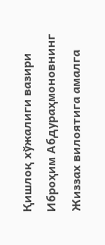Қишлоқ хўжалиги вазири Иброҳим Абдураҳмоновнинг Жиззах вилоятига амалга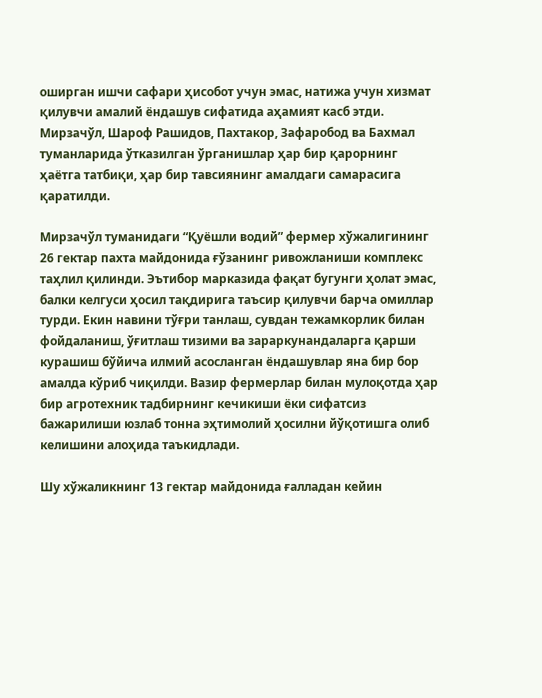оширган ишчи сафари ҳисобот учун эмас, натижа учун хизмат қилувчи амалий ёндашув сифатида аҳамият касб этди. Мирзачўл, Шароф Рашидов, Пахтакор, Зафаробод ва Бахмал туманларида ўтказилган ўрганишлар ҳар бир қарорнинг ҳаётга татбиқи, ҳар бир тавсиянинг амалдаги самарасига қаратилди.

Мирзачўл туманидаги “Қуёшли водий” фермер хўжалигининг 26 гектар пахта майдонида ғўзанинг ривожланиши комплекс таҳлил қилинди. Эътибор марказида фақат бугунги ҳолат эмас, балки келгуси ҳосил тақдирига таъсир қилувчи барча омиллар турди. Екин навини тўғри танлаш, сувдан тежамкорлик билан фойдаланиш, ўғитлаш тизими ва зараркунандаларга қарши курашиш бўйича илмий асосланган ёндашувлар яна бир бор амалда кўриб чиқилди. Вазир фермерлар билан мулоқотда ҳар бир агротехник тадбирнинг кечикиши ёки сифатсиз бажарилиши юзлаб тонна эҳтимолий ҳосилни йўқотишга олиб келишини алоҳида таъкидлади.

Шу хўжаликнинг 13 гектар майдонида ғалладан кейин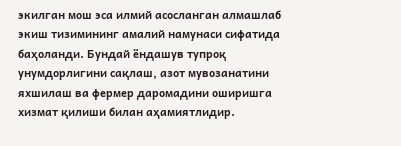экилган мош эса илмий асосланган алмашлаб экиш тизимининг амалий намунаси сифатида баҳоланди. Бундай ёндашув тупроқ унумдорлигини сақлаш, азот мувозанатини яхшилаш ва фермер даромадини оширишга хизмат қилиши билан аҳамиятлидир.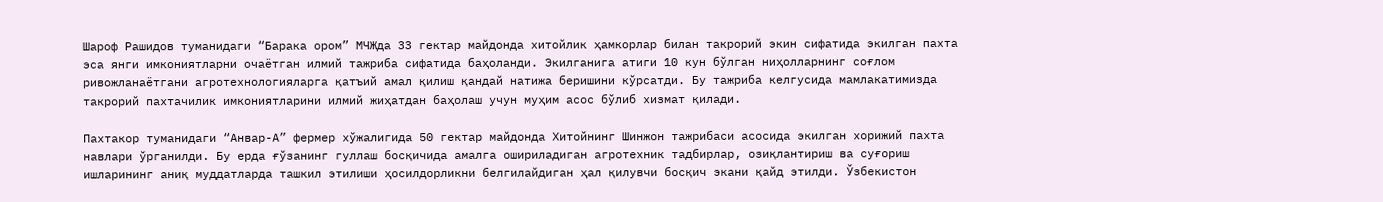Шароф Рашидов туманидаги “Барака ором” МЧЖда 33 гектар майдонда хитойлик ҳамкорлар билан такрорий экин сифатида экилган пахта эса янги имкониятларни очаётган илмий тажриба сифатида баҳоланди. Экилганига атиги 10 кун бўлган ниҳолларнинг соғлом ривожланаётгани агротехнологияларга қатъий амал қилиш қандай натижа беришини кўрсатди. Бу тажриба келгусида мамлакатимизда такрорий пахтачилик имкониятларини илмий жиҳатдан баҳолаш учун муҳим асос бўлиб хизмат қилади.

Пахтакор туманидаги “Анвар-А” фермер хўжалигида 50 гектар майдонда Хитойнинг Шинжон тажрибаси асосида экилган хорижий пахта навлари ўрганилди. Бу ерда ғўзанинг гуллаш босқичида амалга ошириладиган агротехник тадбирлар, озиқлантириш ва суғориш ишларининг аниқ муддатларда ташкил этилиши ҳосилдорликни белгилайдиган ҳал қилувчи босқич экани қайд этилди. Ўзбекистон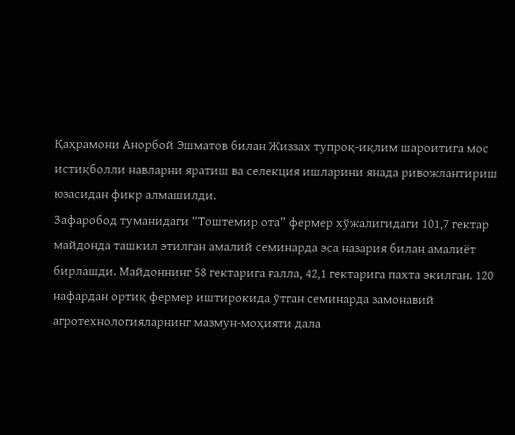Қаҳрамони Анорбой Эшматов билан Жиззах тупроқ-иқлим шароитига мос истиқболли навларни яратиш ва селекция ишларини янада ривожлантириш юзасидан фикр алмашилди.
Зафаробод туманидаги “Тоштемир ота” фермер хўжалигидаги 101,7 гектар майдонда ташкил этилган амалий семинарда эса назария билан амалиёт бирлашди. Майдоннинг 58 гектарига ғалла, 42,1 гектарига пахта экилган. 120 нафардан ортиқ фермер иштирокида ўтган семинарда замонавий агротехнологияларнинг мазмун-моҳияти дала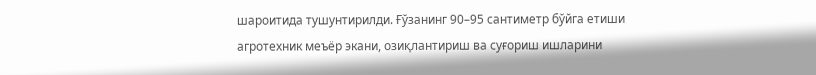шароитида тушунтирилди. Ғўзанинг 90–95 сантиметр бўйга етиши агротехник меъёр экани, озиқлантириш ва суғориш ишларини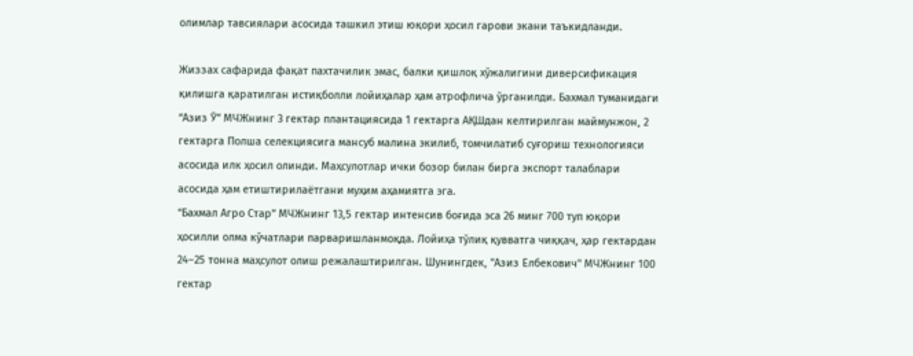олимлар тавсиялари асосида ташкил этиш юқори ҳосил гарови экани таъкидланди.

Жиззах сафарида фақат пахтачилик эмас, балки қишлоқ хўжалигини диверсификация қилишга қаратилган истиқболли лойиҳалар ҳам атрофлича ўрганилди. Бахмал туманидаги “Азиз Ў” МЧЖнинг 3 гектар плантациясида 1 гектарга АҚШдан келтирилган маймунжон, 2 гектарга Полша селекциясига мансуб малина экилиб, томчилатиб суғориш технологияси асосида илк ҳосил олинди. Маҳсулотлар ички бозор билан бирга экспорт талаблари асосида ҳам етиштирилаётгани муҳим аҳамиятга эга.
“Бахмал Агро Стар” МЧЖнинг 13,5 гектар интенсив боғида эса 26 минг 700 туп юқори ҳосилли олма кўчатлари парваришланмоқда. Лойиҳа тўлиқ қувватга чиққач, ҳар гектардан 24–25 тонна маҳсулот олиш режалаштирилган. Шунингдек, "Азиз Елбекович" МЧЖнинг 100 гектар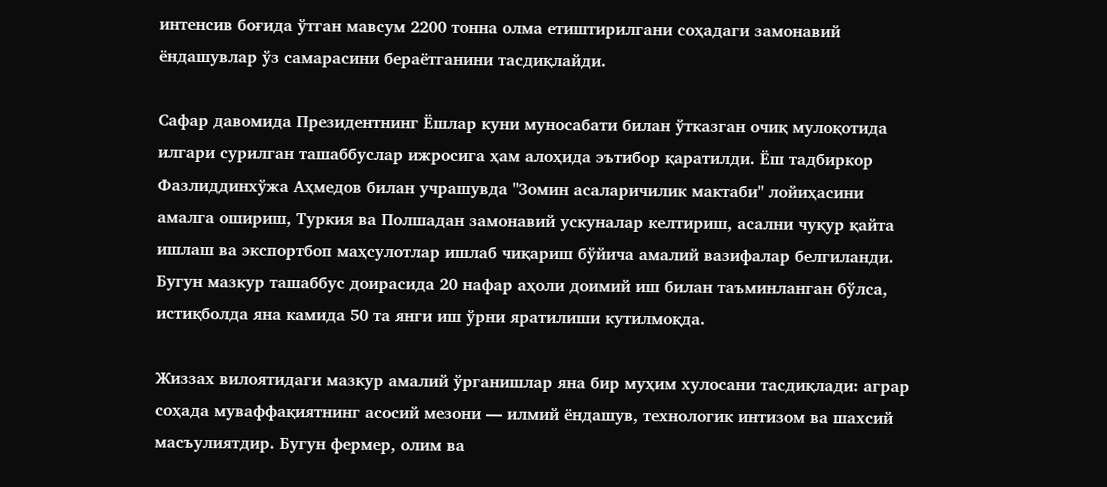интенсив боғида ўтган мавсум 2200 тонна олма етиштирилгани соҳадаги замонавий ёндашувлар ўз самарасини бераётганини тасдиқлайди.

Сафар давомида Президентнинг Ёшлар куни муносабати билан ўтказган очиқ мулоқотида илгари сурилган ташаббуслар ижросига ҳам алоҳида эътибор қаратилди. Ёш тадбиркор Фазлиддинхўжа Аҳмедов билан учрашувда "Зомин асаларичилик мактаби" лойиҳасини амалга ошириш, Туркия ва Полшадан замонавий ускуналар келтириш, асални чуқур қайта ишлаш ва экспортбоп маҳсулотлар ишлаб чиқариш бўйича амалий вазифалар белгиланди. Бугун мазкур ташаббус доирасида 20 нафар аҳоли доимий иш билан таъминланган бўлса, истиқболда яна камида 50 та янги иш ўрни яратилиши кутилмоқда.

Жиззах вилоятидаги мазкур амалий ўрганишлар яна бир муҳим хулосани тасдиқлади: аграр соҳада муваффақиятнинг асосий мезони — илмий ёндашув, технологик интизом ва шахсий масъулиятдир. Бугун фермер, олим ва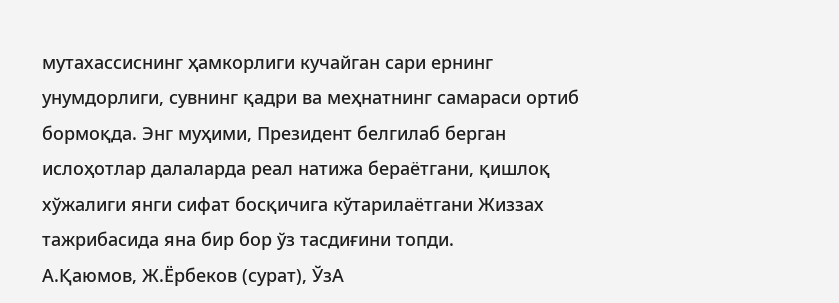мутахассиснинг ҳамкорлиги кучайган сари ернинг унумдорлиги, сувнинг қадри ва меҳнатнинг самараси ортиб бормоқда. Энг муҳими, Президент белгилаб берган ислоҳотлар далаларда реал натижа бераётгани, қишлоқ хўжалиги янги сифат босқичига кўтарилаётгани Жиззах тажрибасида яна бир бор ўз тасдиғини топди.
А.Қаюмов, Ж.Ёрбеков (сурат), ЎзА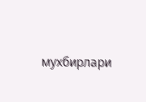мухбирлари